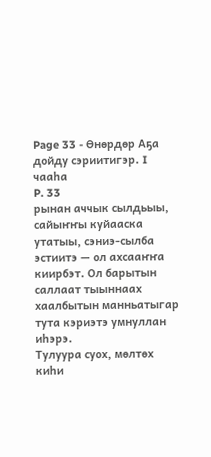Page 33 - Өнөрдөр Аҕа дойду сэриитигэр. I чааһа
P. 33
рынан аччык сылдьыы, сайыҥҥы куйааска утатыы, сэниэ-сылба
эстиитэ — ол ахсааҥҥа киирбэт. Ол барытын саллаат тыыннаах
хаалбытын манньатыгар тута кэриэтэ умнуллан иһэрэ.
Тулуура суох, мөлтөх киһи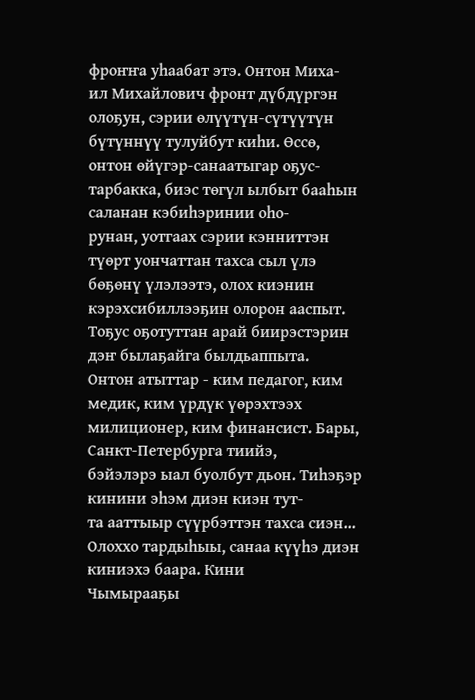фроҥҥа уһаабат этэ. Онтон Миха-
ил Михайлович фронт дүбдүргэн олоҕун, сэрии өлүүтүн-сүтүүтүн
бүтүннүү тулуйбут киһи. Өссө, онтон өйүгэр-санаатыгар оҕус-
тарбакка, биэс төгүл ылбыт бааһын саланан кэбиһэринии оһо-
рунан, уотгаах сэрии кэнниттэн түөрт уончаттан тахса сыл үлэ
бөҕөнү үлэлээтэ, олох киэнин кэрэхсибиллээҕин олорон ааспыт.
Тоҕус оҕотуттан арай биирэстэрин дэҥ былаҕайга былдьаппыта.
Онтон атыттар - ким педагог, ким медик, ким үрдүк үөрэхтээх
милиционер, ким финансист. Бары, Санкт-Петербурга тиийэ,
бэйэлэрэ ыал буолбут дьон. Тиһэҕэр кинини эһэм диэн киэн тут-
та ааттыыр сүүрбэттэн тахса сиэн...
Олоххо тардыһыы, санаа күүһэ диэн киниэхэ баара. Кини
Чымырааҕы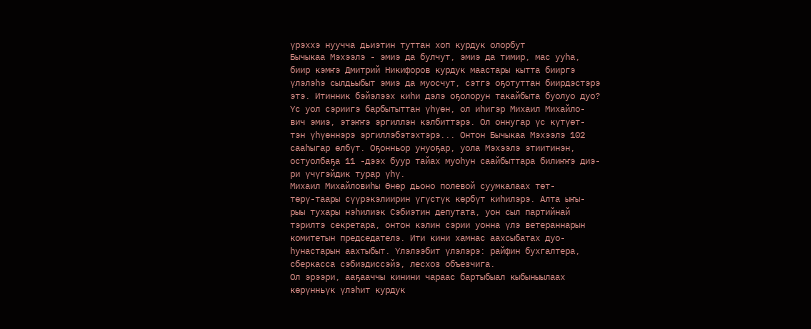үрэххэ нуучча дьиэтин туттан хоп курдук олорбут
Бычыкаа Мэхээлэ - эмиэ да булчут, эмиэ да тимир, мас ууһа,
биир кэмҥэ Дмитрий Никифоров курдук маастары кытта бииргэ
үлэлэһэ сылдьыбыт эмиэ да муосчут, сэтгэ оҕотуттан биирдэстэрэ
этэ. Итинник бэйэлээх киһи дэлэ оҕолорун такайбыта буолуо дуо?
Үс уол сэриигэ барбытыттан үһүөн, ол иһигэр Михаил Михайло-
вич эмиэ, этэҥҥэ эргиллэн кэлбиттэрэ. Ол оннугар үс күтүөт-
тэн үһүөннэрэ эргиллэбэтэхтэрэ... Онтон Бычыкаа Мэхээлэ 102
сааһыгар өлбүт. Оҕонньор унуоҕар, уола Мэхээлэ этиитинэн,
остуолбаҕа 11 -дээх буур тайах муоһун саайбыттара билиҥҥэ диэ-
ри үчүгэйдик турар үһү.
Михаил Михайловиһы Өнөр дьоно полевой суумкалаах төт-
төрү-таары сүүрэкэлиирин үгүстүк көрбүт киһилэрэ. Алта ыҥы-
рыы тухары нэһилиэк Сэбиэтин депутата, уон сыл партийнай
тэрилтэ секретара, онтон кэлин сэрии уонна үлэ ветераннарын
комитетын председателэ. Ити кини хамнас аахсыбатах дуо-
һунастарын аахтыбыт. Үлэлээбит үлэлэрэ: райфин бухгалтера,
сберкасса сэбиэдиссэйэ, лесхоз объезчига.
Ол эрээри, ааҕааччы кинини чараас бартыбыал кыбыныылаах
көрүнньүк үлэһит курдук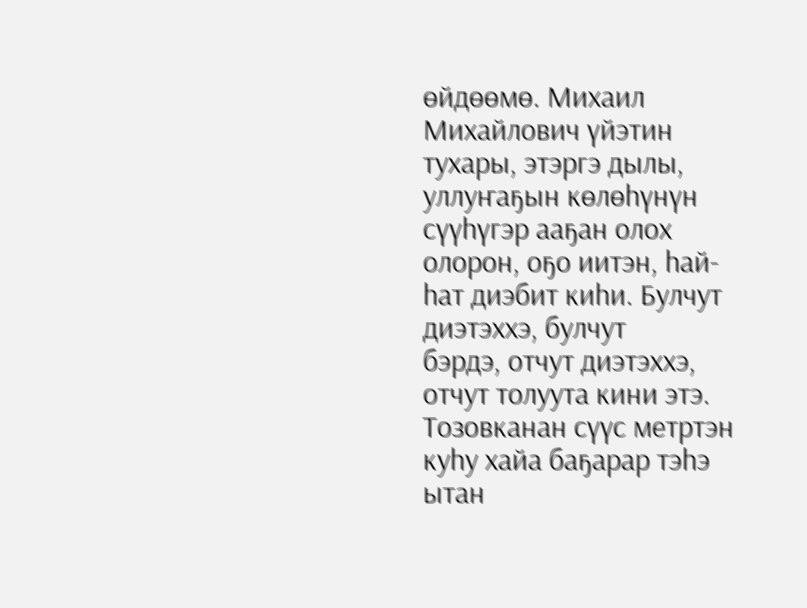өйдөөмө. Михаил Михайлович үйэтин
тухары, этэргэ дылы, уллуҥаҕын көлөһүнүн сүүһүгэр ааҕан олох
олорон, оҕо иитэн, һай-һат диэбит киһи. Булчут диэтэххэ, булчут
бэрдэ, отчут диэтэххэ, отчут толуута кини этэ.
Тозовканан сүүс метртэн куһу хайа баҕарар тэһэ ытан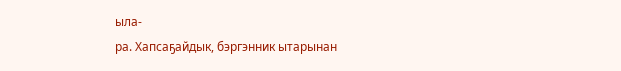ыла-
ра. Хапсаҕайдык, бэргэнник ытарынан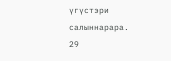үгүстэри салыннарара.
29